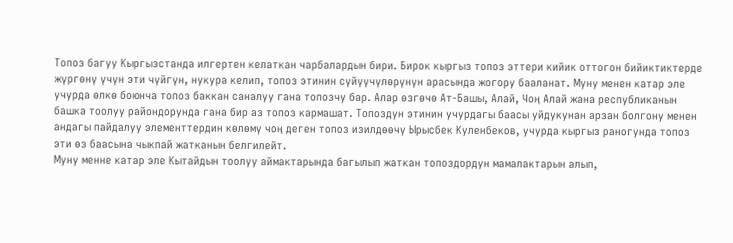Топоз багуу Кыргызстанда илгертен келаткан чарбалардын бири. Бирок кыргыз топоз эттери кийик оттогон бийиктиктерде жүргөнү үчүн эти чүйгүн, нукура келип, топоз этинин сүйүүчүлөрүнүн арасында жогору бааланат. Муну менен катар эле учурда өлкө боюнча топоз баккан саналуу гана топозчу бар. Алар өзгөчө Ат-Башы, Алай, Чоң Алай жана республиканын башка тоолуу райондорунда гана бир аз топоз кармашат. Топоздун этинин учурдагы баасы уйдукунан арзан болгону менен андагы пайдалуу элементтердин көлөмү чоң деген топоз изилдөөчү Ырысбек Куленбеков, учурда кыргыз раногунда топоз эти өз баасына чыкпай жатканын белгилейт.
Муну менне катар эле Кытайдын тоолуу аймактарында багылып жаткан топоздордун мамалактарын алып,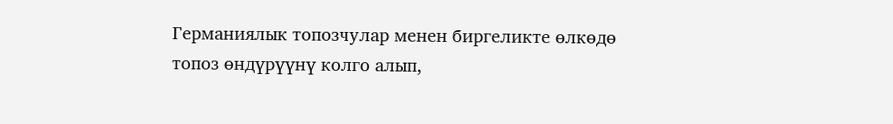Германиялык топозчулар менен биргеликте өлкөдө топоз өндүрүүнү колго алып,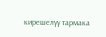кирешелүү тармака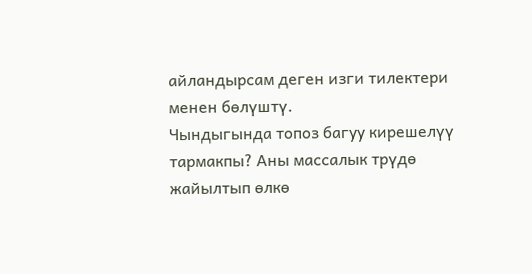айландырсам деген изги тилектери менен бөлүштү.
Чындыгында топоз багуу кирешелүү тармакпы? Аны массалык трүдө жайылтып өлкө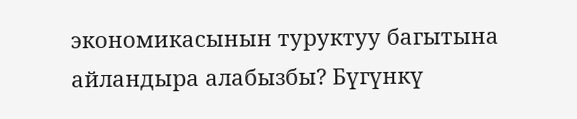экономикасынын туруктуу багытына айландыра алабызбы? Бүгүнкү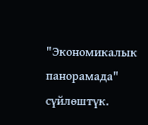"Экономикалык панорамада" сүйлөштүк.